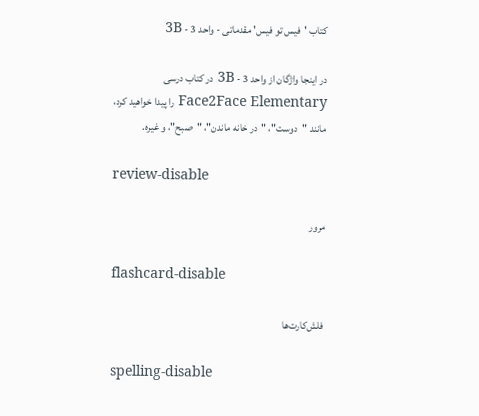کتاب 'فیس تو فیس' مقدماتی - واحد 3 - 3B

در اینجا واژگان از واحد 3 - 3B در کتاب درسی Face2Face Elementary را پیدا خواهید کرد، مانند "دوست"، "در خانه ماندن"، "صبح"، و غیره.

review-disable

مرور

flashcard-disable

فلش‌کارت‌ها

spelling-disable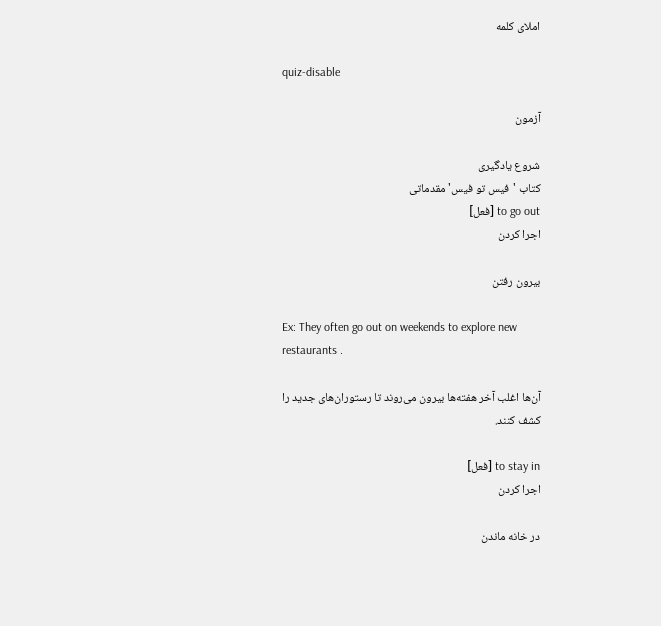املای کلمه

quiz-disable

آزمون

شروع یادگیری
کتاب 'فیس تو فیس' مقدماتی
to go out [فعل]
اجرا کردن

بیرون رفتن

Ex: They often go out on weekends to explore new restaurants .

آن‌ها اغلب آخر هفته‌ها بیرون می‌روند تا رستوران‌های جدید را کشف کنند.

to stay in [فعل]
اجرا کردن

در خانه ماندن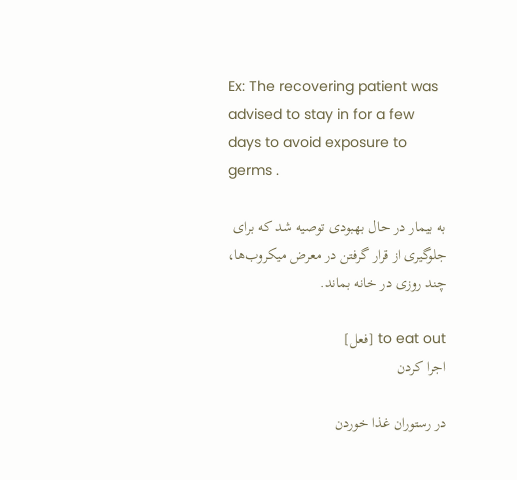Ex: The recovering patient was advised to stay in for a few days to avoid exposure to germs .

به بیمار در حال بهبودی توصیه شد که برای جلوگیری از قرار گرفتن در معرض میکروب‌ها، چند روزی در خانه بماند.

to eat out [فعل]
اجرا کردن

در رستوران غذا خوردن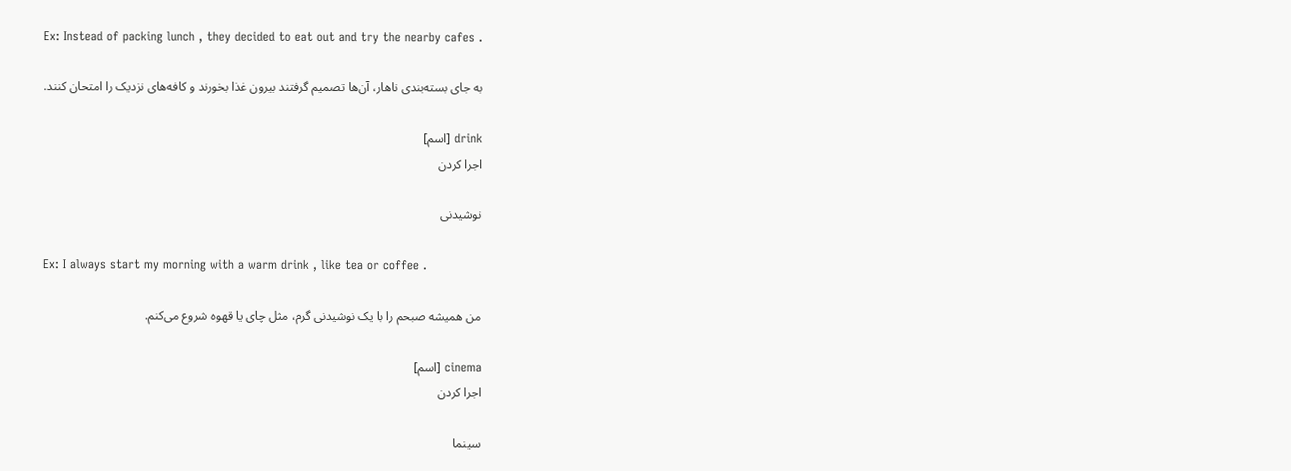Ex: Instead of packing lunch , they decided to eat out and try the nearby cafes .

به جای بسته‌بندی ناهار، آن‌ها تصمیم گرفتند بیرون غذا بخورند و کافه‌های نزدیک را امتحان کنند.

drink [اسم]
اجرا کردن

نوشیدنی

Ex: I always start my morning with a warm drink , like tea or coffee .

من همیشه صبحم را با یک نوشیدنی گرم، مثل چای یا قهوه شروع می‌کنم.

cinema [اسم]
اجرا کردن

سینما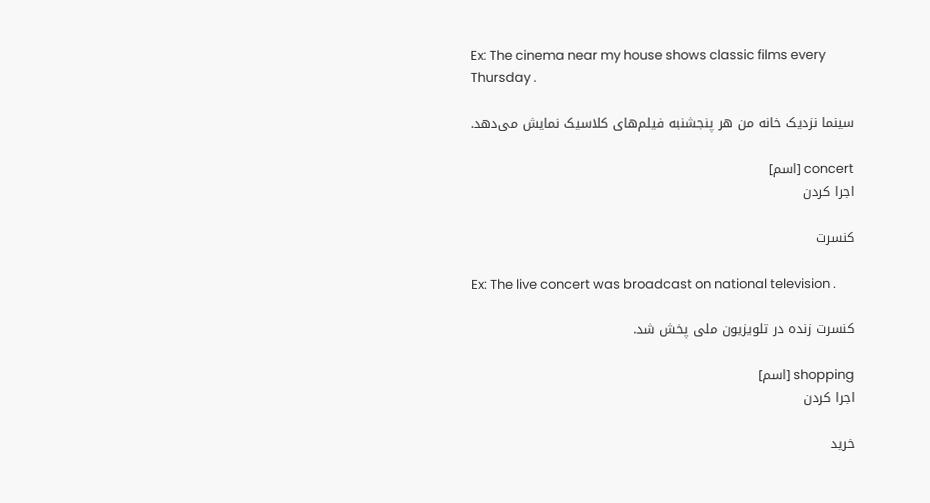Ex: The cinema near my house shows classic films every Thursday .

سینما نزدیک خانه من هر پنجشنبه فیلم‌های کلاسیک نمایش می‌دهد.

concert [اسم]
اجرا کردن

کنسرت

Ex: The live concert was broadcast on national television .

کنسرت زنده در تلویزیون ملی پخش شد.

shopping [اسم]
اجرا کردن

خرید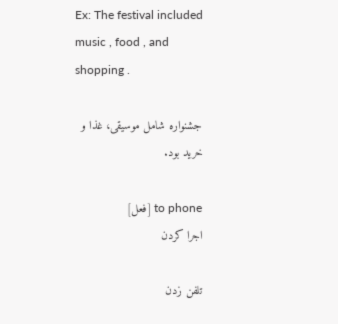Ex: The festival included music , food , and shopping .

جشنواره شامل موسیقی، غذا و خرید بود.

to phone [فعل]
اجرا کردن

تلفن زدن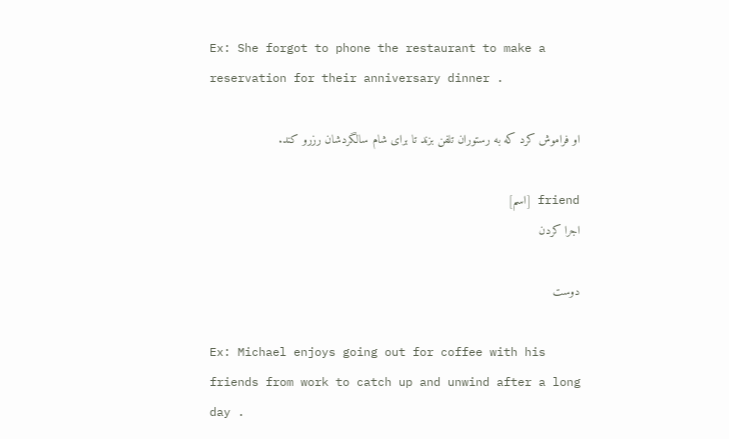Ex: She forgot to phone the restaurant to make a reservation for their anniversary dinner .

او فراموش کرد که به رستوران تلفن بزند تا برای شام سالگردشان رزرو کند.

friend [اسم]
اجرا کردن

دوست

Ex: Michael enjoys going out for coffee with his friends from work to catch up and unwind after a long day .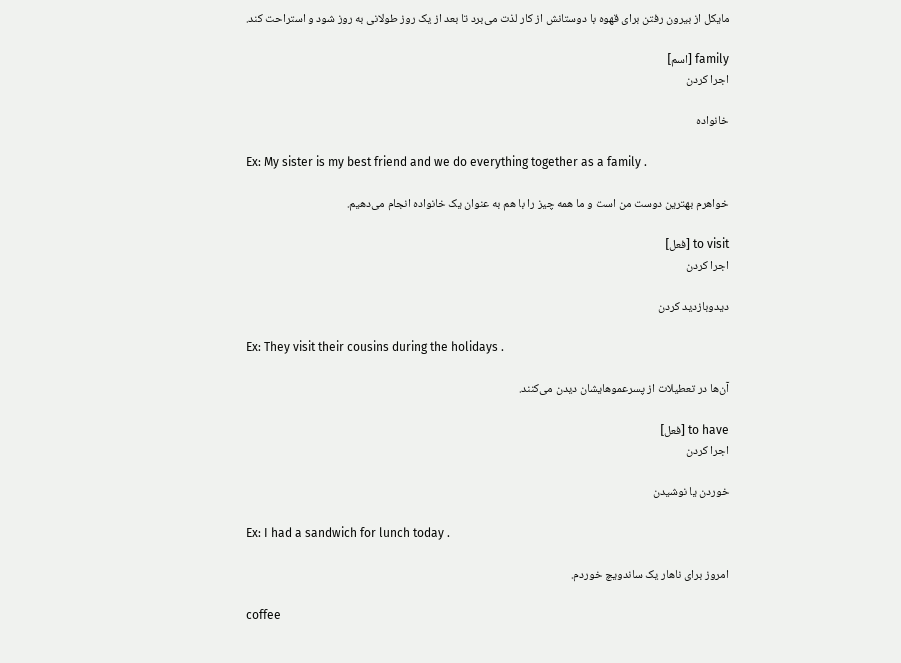مایکل از بیرون رفتن برای قهوه با دوستانش از کار لذت می‌برد تا بعد از یک روز طولانی به روز شود و استراحت کند.

family [اسم]
اجرا کردن

خانواده

Ex: My sister is my best friend and we do everything together as a family .

خواهرم بهترین دوست من است و ما همه چیز را با هم به عنوان یک خانواده انجام می‌دهیم.

to visit [فعل]
اجرا کردن

دیدوبازدید کردن

Ex: They visit their cousins during the holidays .

آن‌ها در تعطیلات از پسرعموهایشان دیدن می‌کنند.

to have [فعل]
اجرا کردن

خوردن یا نوشیدن

Ex: I had a sandwich for lunch today .

امروز برای ناهار یک ساندویچ خوردم.

coffee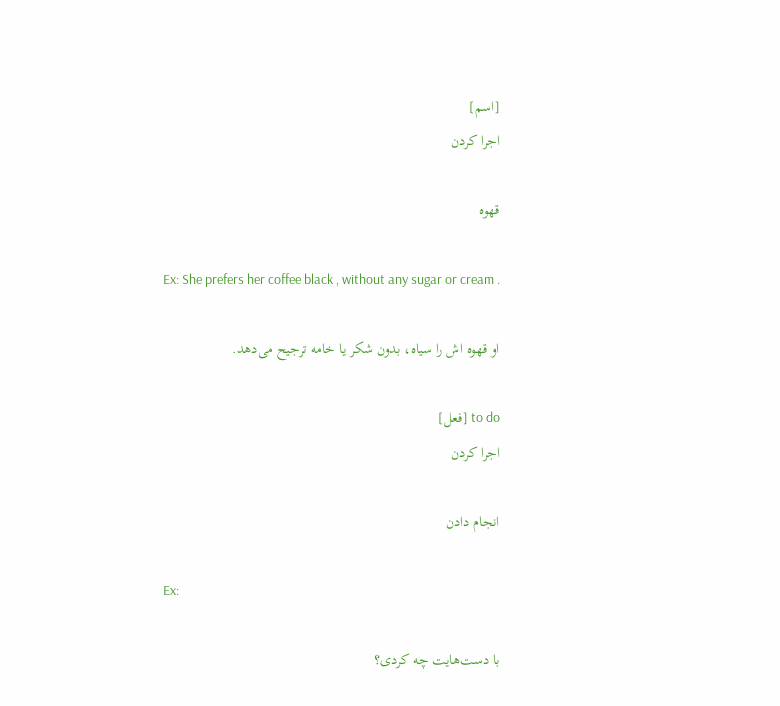[اسم]
اجرا کردن

قهوه

Ex: She prefers her coffee black , without any sugar or cream .

او قهوه اش را سیاه، بدون شکر یا خامه ترجیح می‌دهد.

to do [فعل]
اجرا کردن

انجام دادن

Ex:

با دست‌هایت چه کردی؟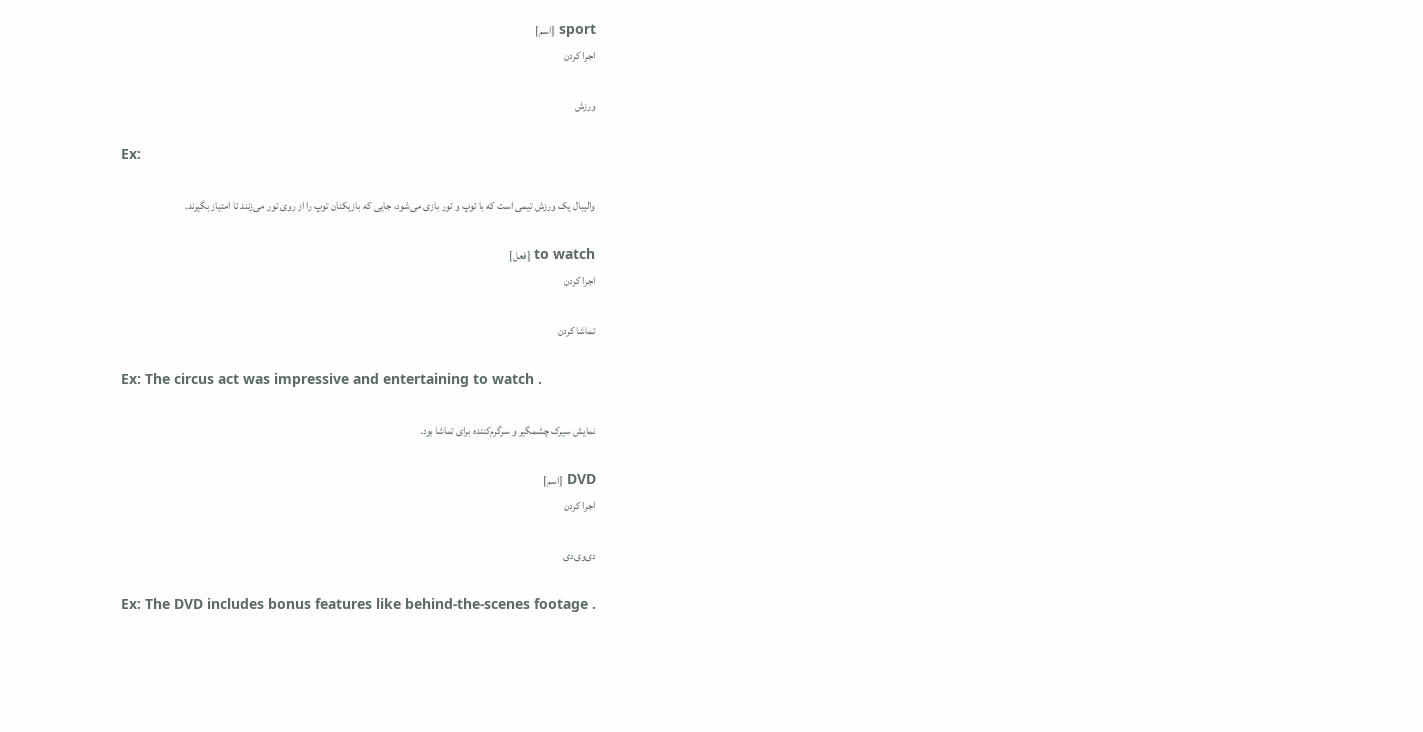sport [اسم]
اجرا کردن

ورزش

Ex:

والیبال یک ورزش تیمی است که با توپ و تور بازی می‌شود، جایی که بازیکنان توپ را از روی تور می‌زنند تا امتیاز بگیرند.

to watch [فعل]
اجرا کردن

تماشا کردن

Ex: The circus act was impressive and entertaining to watch .

نمایش سیرک چشمگیر و سرگرم‌کننده برای تماشا بود.

DVD [اسم]
اجرا کردن

دی‌وی‌دی

Ex: The DVD includes bonus features like behind-the-scenes footage .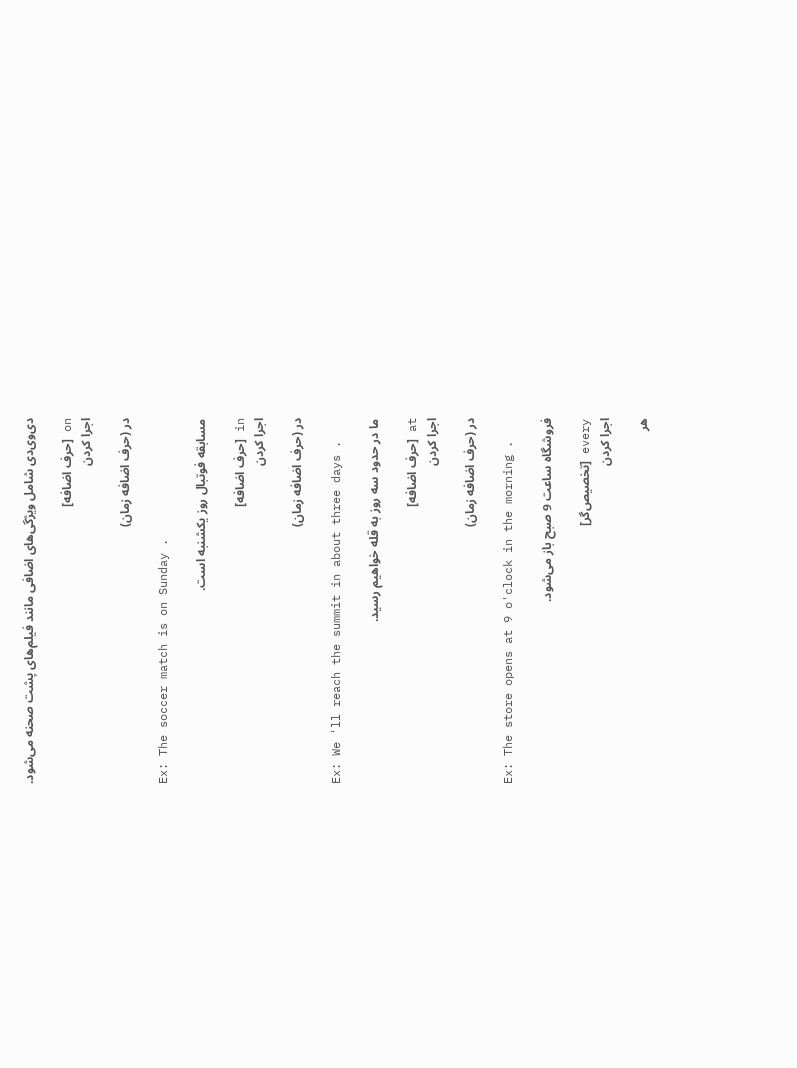دی‌وی‌دی شامل ویژگی‌های اضافی مانند فیلم‌های پشت صحنه می‌شود.

on [حرف اضافه]
اجرا کردن

در (حرف اضافه زمان)

Ex: The soccer match is on Sunday .

مسابقه فوتبال روز یکشنبه است.

in [حرف اضافه]
اجرا کردن

در (حرف اضافه زمان)

Ex: We 'll reach the summit in about three days .

ما در حدود سه روز به قله خواهیم رسید.

at [حرف اضافه]
اجرا کردن

در (حرف اضافه زمان)

Ex: The store opens at 9 o'clock in the morning .

فروشگاه ساعت 9 صبح باز می‌شود.

every [تخصیص‌گر]
اجرا کردن

هر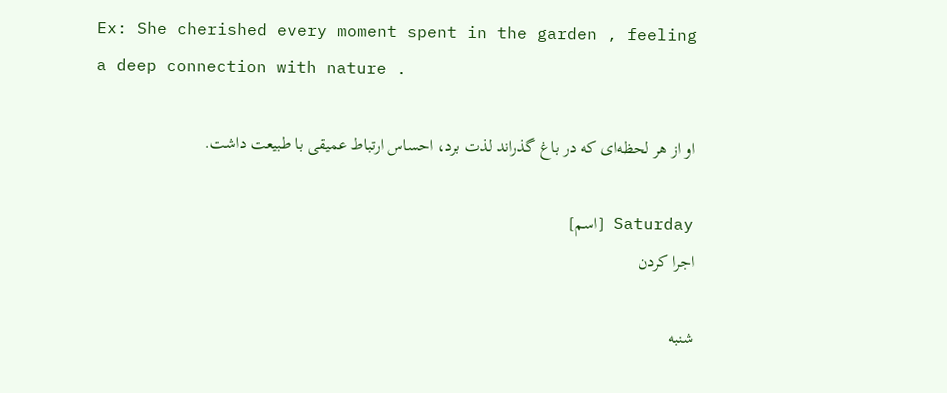Ex: She cherished every moment spent in the garden , feeling a deep connection with nature .

او از هر لحظه‌ای که در باغ گذراند لذت برد، احساس ارتباط عمیقی با طبیعت داشت.

Saturday [اسم]
اجرا کردن

شنبه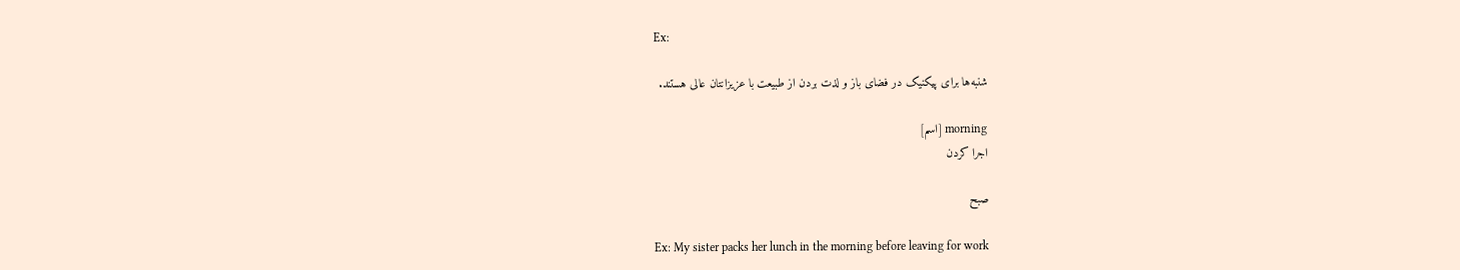Ex:

شنبه‌ها برای پیکنیک در فضای باز و لذت بردن از طبیعت با عزیزانتان عالی هستند.

morning [اسم]
اجرا کردن

صبح

Ex: My sister packs her lunch in the morning before leaving for work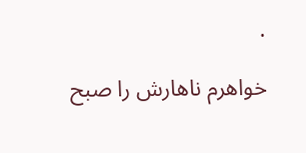.

خواهرم ناهارش را صبح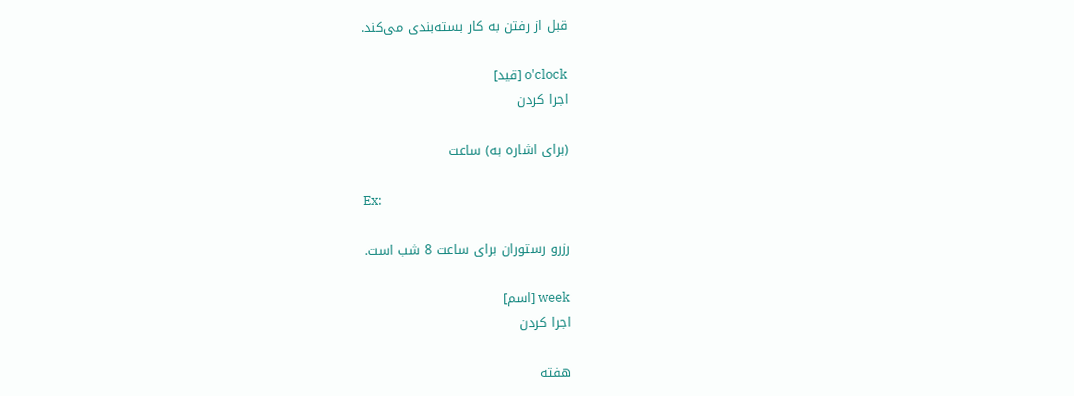قبل از رفتن به کار بسته‌بندی می‌کند.

o'clock [قید]
اجرا کردن

(برای اشاره به) ساعت

Ex:

رزرو رستوران برای ساعت 8 شب است.

week [اسم]
اجرا کردن

هفته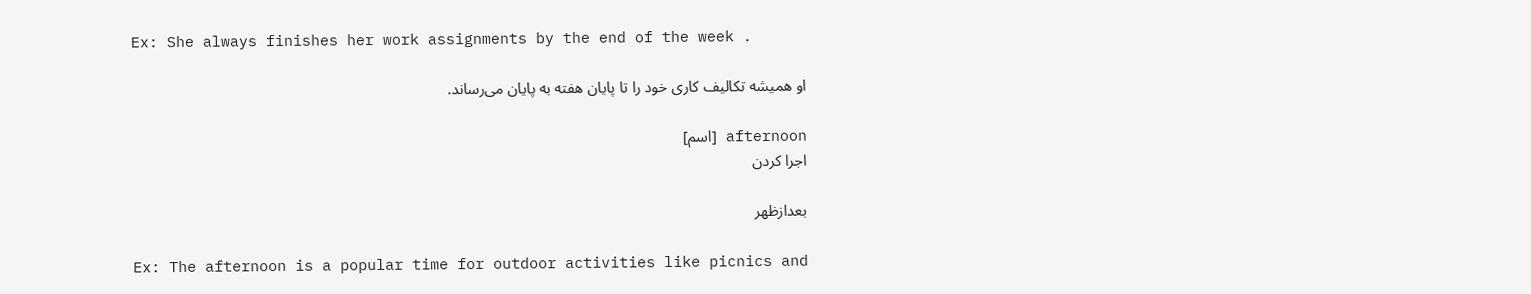Ex: She always finishes her work assignments by the end of the week .

او همیشه تکالیف کاری خود را تا پایان هفته به پایان می‌رساند.

afternoon [اسم]
اجرا کردن

بعدازظهر

Ex: The afternoon is a popular time for outdoor activities like picnics and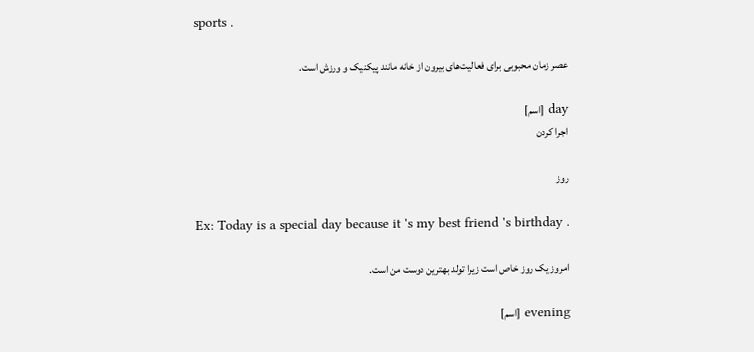sports .

عصر زمان محبوبی برای فعالیت‌های بیرون از خانه مانند پیکنیک و ورزش است.

day [اسم]
اجرا کردن

روز

Ex: Today is a special day because it 's my best friend 's birthday .

امروز یک روز خاص است زیرا تولد بهترین دوست من است.

evening [اسم]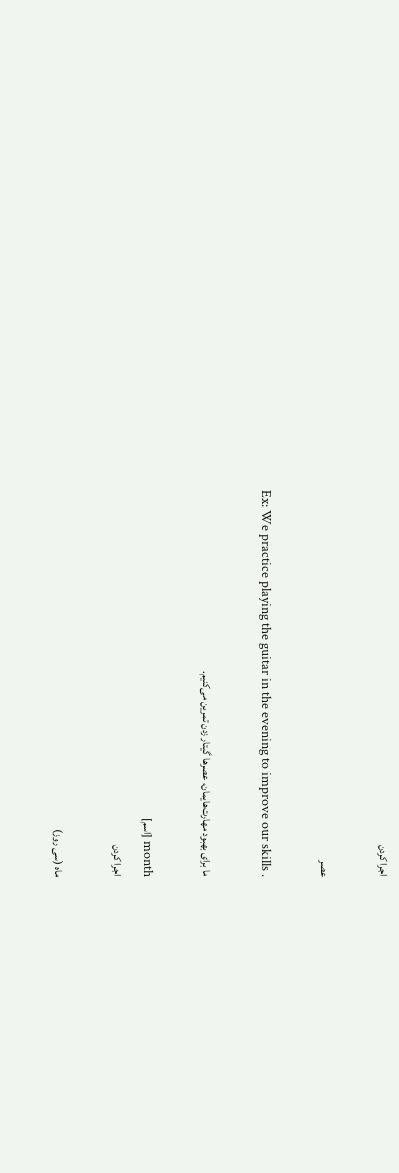اجرا کردن

عصر

Ex: We practice playing the guitar in the evening to improve our skills .

ما برای بهبود مهارت‌هایمان، عصرها گیتار زدن تمرین می‌کنیم.

month [اسم]
اجرا کردن

ماه (سی روز)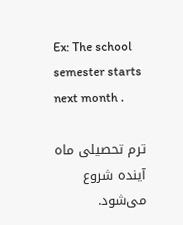Ex: The school semester starts next month .

ترم تحصیلی ماه آینده شروع می‌شود.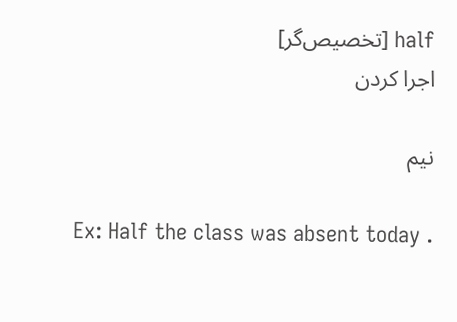half [تخصیص‌گر]
اجرا کردن

نیم

Ex: Half the class was absent today .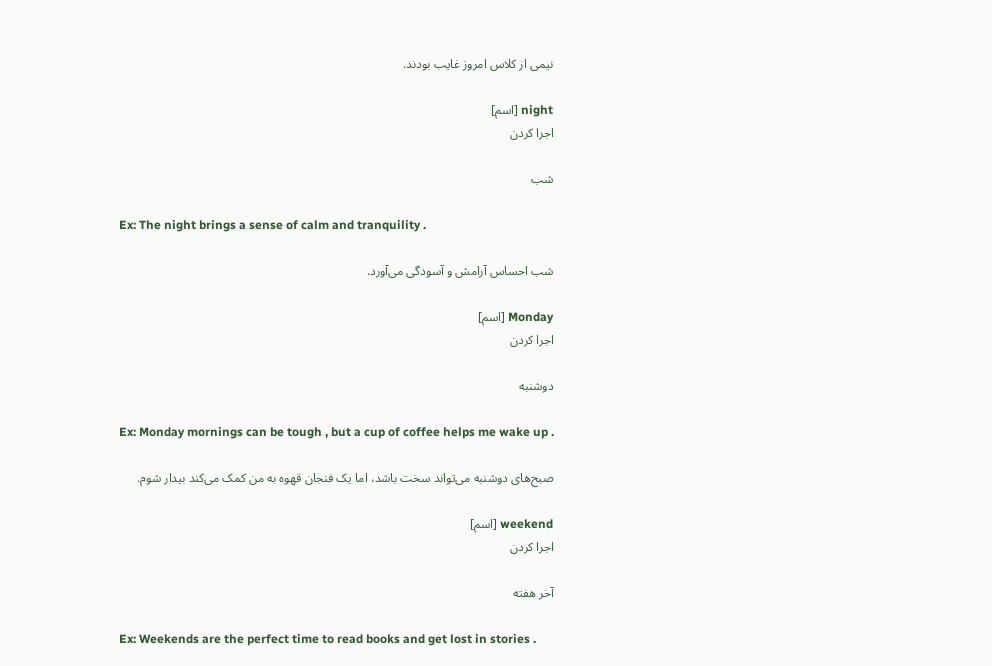نیمی از کلاس امروز غایب بودند.

night [اسم]
اجرا کردن

شب

Ex: The night brings a sense of calm and tranquility .

شب احساس آرامش و آسودگی می‌آورد.

Monday [اسم]
اجرا کردن

دوشنبه

Ex: Monday mornings can be tough , but a cup of coffee helps me wake up .

صبح‌های دوشنبه می‌تواند سخت باشد، اما یک فنجان قهوه به من کمک می‌کند بیدار شوم.

weekend [اسم]
اجرا کردن

آخر هفته

Ex: Weekends are the perfect time to read books and get lost in stories .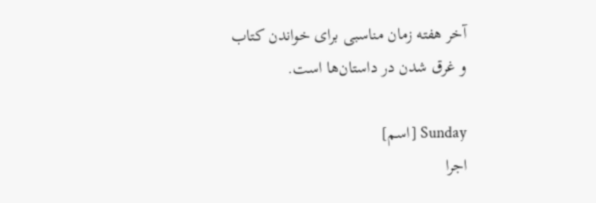آخر هفته زمان مناسبی برای خواندن کتاب و غرق شدن در داستان‌ها است.

Sunday [اسم]
اجرا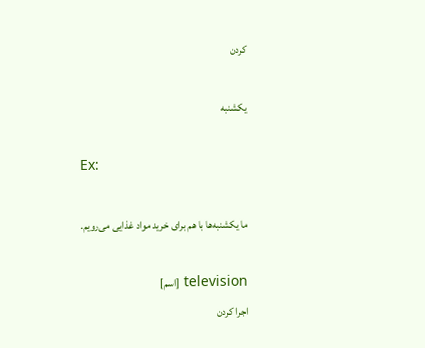کردن

یکشنبه

Ex:

ما یکشنبه‌ها با هم برای خرید مواد غذایی می‌رویم.

television [اسم]
اجرا کردن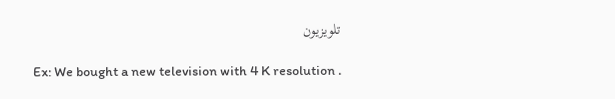تلویزیون

Ex: We bought a new television with 4 K resolution .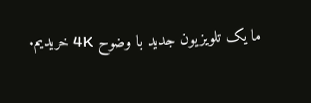ما یک تلویزیون جدید با وضوح 4K خریدیم.